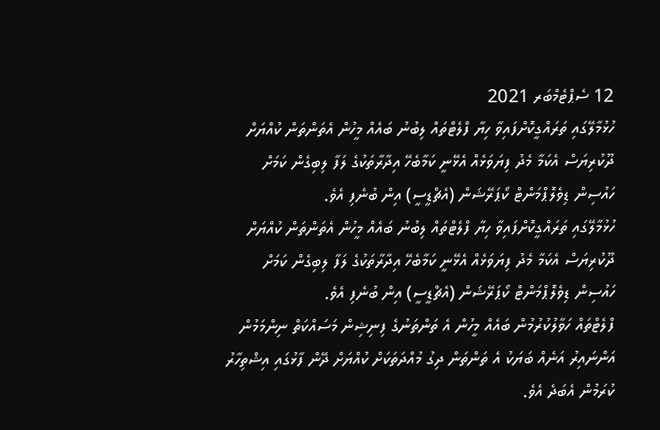12 ސެޕްޓެމްބަރ 2021
ހުޅުމާލޭގައި ތަރައްގީކޮށްފައިވާ ހިޔާ ފްލެޓްތައް ލިބުނު ބައެއް މީހުން އެތަންތަން ކުއްޔަށް ދޫކުރިޔަސް އެކަމާ މެދު ފިޔަވަޅެއް އެޅޭނީ ކަމާބެހޭ އިދާރާތަކުގެ ލަފާ ލިބިގެން ކަމަށް ހައުސިން ޑިވެލޮޕްމަންޓް ކޯޕަރޭޝަން (އެޗްޑީސީ) އިން ބުނެފި އެވެ.
ހުޅުމާލޭގައި ތަރައްގީކޮށްފައިވާ ހިޔާ ފްލެޓްތައް ލިބުނު ބައެއް މީހުން އެތަންތަން ކުއްޔަށް ދޫކުރިޔަސް އެކަމާ މެދު ފިޔަވަޅެއް އެޅޭނީ ކަމާބެހޭ އިދާރާތަކުގެ ލަފާ ލިބިގެން ކަމަށް ހައުސިން ޑިވެލޮޕްމަންޓް ކޯޕަރޭޝަން (އެޗްޑީސީ) އިން ބުނެފި އެވެ.
ފްލެޓްތައް ހަވާލުކުރުމުން ބައެއް މީހުން އެ ތަންތަނުގެ ފިނިޝިން މަސައްކަތް ނިންމަމުން އަންނައިރު އަނެއް ބަޔަކު އެ ތަންތަން ދިގު މުއްދަތަކަށް ކުއްޔަށް ދޭން ފާޅުގައި އިޝްތިހާރު ކުރަމުން އެބަދެ އެވެ.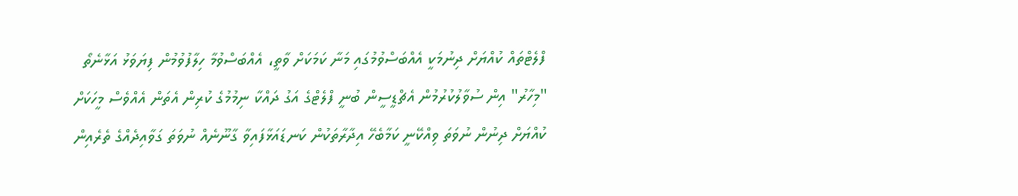ފްލެޓްތައް ކުއްޔަށް ދިނުމަކީ އެއްބަސްވުމުގައި މަނާ ކަމަކަށް ވާތީ، އެއްބަސްވުމާ ހިލާފުވުމުން ފިޔަވަޅު އަޅާނެތޯ "މިހާރު" އިން ސުވާލުކުރުމުން އެޗްޑީސީން ބުނީ ފްލެޓްގެ އަގު ދައްކާ ނިމުމުގެ ކުރިން އެތަން އެއްވެސް މީހަކަށް ކުއްޔަށް ދިނުން ނުވަތަ ވިއްކޭނީ ކަމާބެހޭ އިދާރާތަކުން ކަނޑައަޅާފައިވާ ގާނޫނެއް ނުވަތަ ގަވާއިދެއްގެ ތެރެއިން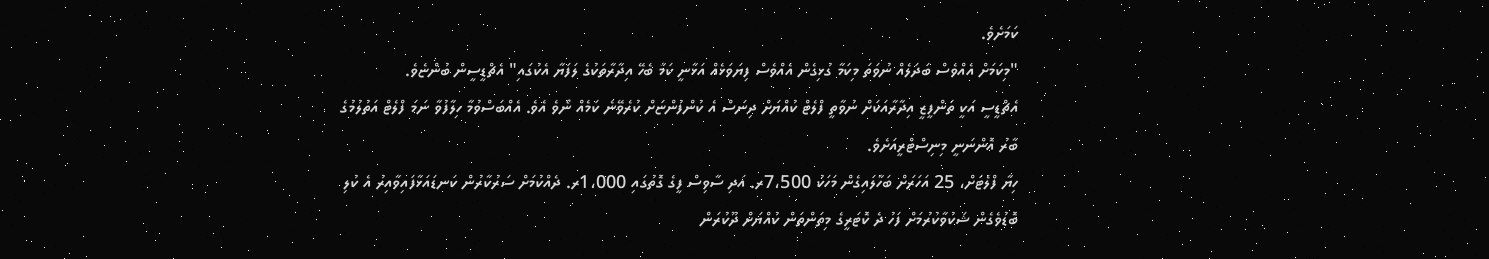ކަމަށެވެ.
"މިކަމަށް އެއްވެސް ބަދަލެއް ނުވަތަ މިކަމާ ގުޅިގެން އެއްވެސް ފިޔަވަޅެއް އަޅާނީ ކަމާ ބެހޭ އިދާރާތަކުގެ ލަފަޔާ އެކުގައި" އެޗްޑީސީން ބުންޏެވެ.
އެޗްޑީސީ އަކީ ތަންފީޒީ އިދާރާއަކަށް ނުވާތީ ފްލެޓް ކުއްޔަށް ދިނަސް އެ ކުންފުންޏަށް ކުރެވޭނެ ކަމެއް ނޯވެ އެވެ. އެއްބަސްވުމާ ހިލާފުވާ ނަމަ ފްލެޓް އަތުލުމުގެ ބާރު އޮންނަނީ މިނިސްޓްރީއަށެވެ.
ހިޔާ ފްލެޓަށް، 25 އަހަރަށް ބަހާލައިގެން މަހަކު 7،500ރ. އަދި ސާވިސް ފީގެ ގޮތުގައި 1،000ރ. ދެއްކުމަށް ސަރުކާރުން ކަނޑައަޅާފައިވާއިރު އެ ކުލި ބޮޑުވެގެން ޝަކުވާކުރުމަށް ފަހު ދެ ކޮޓަރީގެ މިތަންތަން ކުއްޔަށް ދޫކުރަން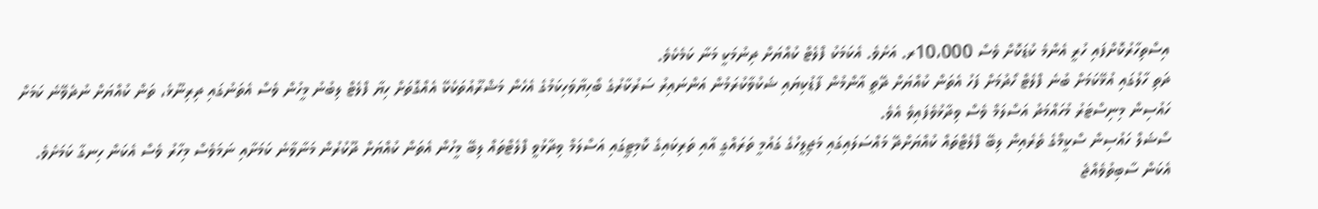އިސްތިހާރުކޮށްފައި ހުރީ އެންމެ ކުޑަކޮށް ވެސް 10،000ރ. އަށެވެ. އެކަމަކު ފްލެޓް ކުއްޔަށް ދިނުމަކީ މަނާ ކަމެކެވެ.
ދަތި ހާލުގައި އުޅޭކަމަށް ބުނެ ފްލެޓް ހޯދުމަށް ފަހު އެތަން ކުއްޔަށް ދޭތީ އާންމުން ފާޑުކިޔައި ޝަކުވާކުރަމުން އަންނައިރު ސަރުކާރުގެ ބޯހިޔާވަހިކަމުގެ އެހެން މަޝްރޫއުތަކެކޭ އެއްގޮތަށް ހިޔާ ފްލެޓް ލިބުނު މީހުން ވެސް އެތަނުގައި ދިރިނޫޅެ، ތަން ކުއްޔަށް ނުދެވޭނެ ކަމަށް ހައުސިން މިނިސްޓަރު މުހައްމަދު އަސްލަމް ވެސް ވިދާޅުވެފައިވެ އެވެ.
ސޯޝަލް ހައުސިން ސްކީމްގެ ތެރެއިން ލިބޭ ފްލެޓްތައް ކުއްޔަށްދޭ މައްސަލައިގައި މަޖިލީހުގެ ގައުމީ ތަރައްގީ އާއި ތަރިކައިގެ ކޮމިޓީގައި އަސްލަމް ވިދާޅުވީ ފްލެޓްތައް ލިބޭ މީހުން އެތަން ކުއްޔަށް ދޫކުރުން މަނާވާނެ ކަމަށާއި ނަމަވެސް މިހާރު ވެސް އެކަން ހިނގާ ކަމަށެވެ. އެކަން ސާބިތުވެއްޖެ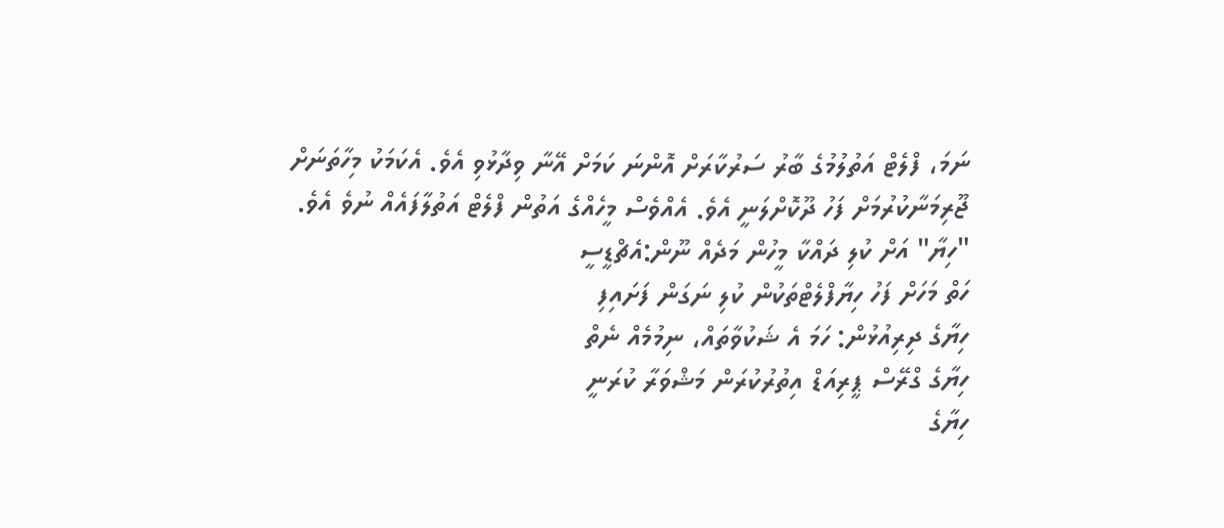ނަމަ، ފްލެޓް އަތުލުމުގެ ބާރު ސަރުކާރަށް އޮންނަ ކަމަށް އޭނާ ވިދާޅުވި އެވެ. އެކަމަކު މިހާތަނަށް ޖޫރިމަނާކުރުމަށް ފަހު ދޫކޮށްލަނީ އެވެ. އެއްވެސް މީހެއްގެ އަތުން ފްލެޓް އަތުލާފައެއް ނުވެ އެވެ.
"ހިޔާ" އަށް ކުލި ދައްކާ މީހުން މަދެއް ނޫން:އެޗްޑީސީ
ހަތް މަހަށް ފަހު ހިޔާފްލެޓްތަކުން ކުލި ނަގަން ފަށައިފި
ހިޔާގެ ދިރިއުޅުން: ހަމަ އެ ޝަކުވާތައް، ނިމުމެއް ނެތް
ހިޔާގެ ގްރޭސް ޕީރިއަޑް އިތުރުކުރަން މަޝްވަރާ ކުރަނީ
ހިޔާގެ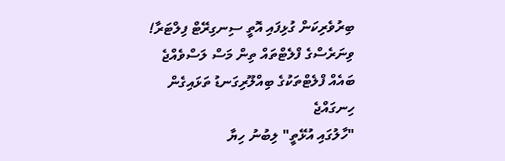ބިރުވެރިކަން ގުޅިފައި އޮތީ ސިނގިރޭޓް ފިލްޓަރާ!
ވިނަރެސްގެ ފްލެޓްތައް ތިން މަސް ލަސްވެއްޖެ
ބައެއް ފްލެޓްތަކުގެ ބިއްލޫރިގަނޑު ތަޅައިގެން ހިނގައްޖެ
"ހާލުގައި އުޅޭތީ" ލިބުނު ހިޔާ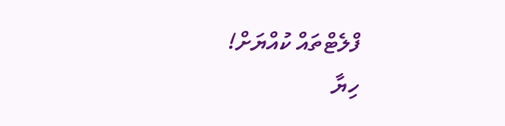ފްލެޓްތައް ކުއްޔަށް!
ހިޔާ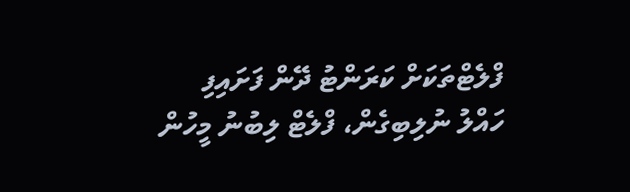ފްލެޓްތަކަށް ކަރަންޓު ދޭން ފަށައިފި
ހައްލު ނުލިބިގެން، ފްލެޓް ލިބުނު މީހުން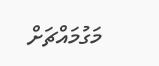މަގުމައްޗަށް